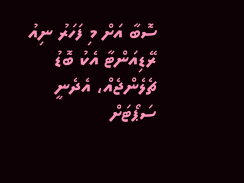ސޮބާ އަށް މި ފަހަރު ނިއު ރޭޑިއަންޓާ އެކު ބޮޑު ޗެލެންޖެއް، އެދެނީ ސަޕޯޓަށް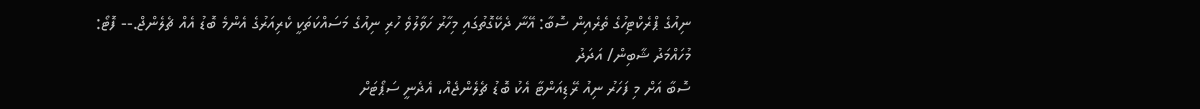ނިއުގެ ޕްރެކްޓިހުގެ ތެރެއިން ސޮބާ: އޭނާ ދެކޭގޮތުގައި މިހާރު ހަވާލުވެ ހުރި ނިއުގެ މަސައްކަތަކީ ކެރިއަރުގެ އެންމެ ބޮޑު އެއް ޗެލެންޖް.-- ފޮޓޯ: މުހައްމަދު ޝާބިން/ އަދަދު
ސޮބާ އަށް މި ފަހަރު ނިއު ރޭޑިއަންޓާ އެކު ބޮޑު ޗެލެންޖެއް، އެދެނީ ސަޕޯޓަށް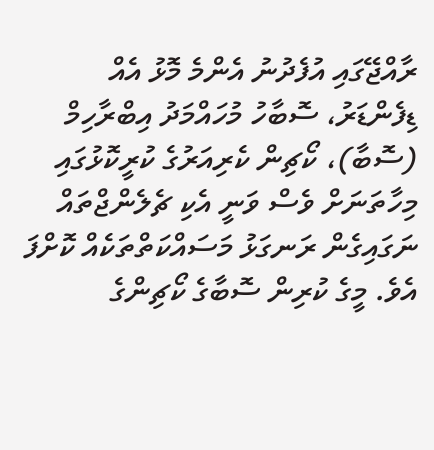ރާއްޖޭގައި އުފެދުނު އެންމެ މޮޅު އެއް ޑިފެންޑަރު، ސޮބާހު މުހައްމަދު އިބްރާހިމް (ސޮބާ)، ކޯޗިން ކެރިއަރުގެ ކުރީކޮޅުގައި މިހާތަނަށް ވެސް ވަނީ އެކި ޗެލެންޖްތައް ނަގައިގެން ރަނގަޅު މަސައްކަތްތަކެއް ކޮށްފަ އެވެ. މީގެ ކުރިން ސޮބާގެ ކޯޗިންގެ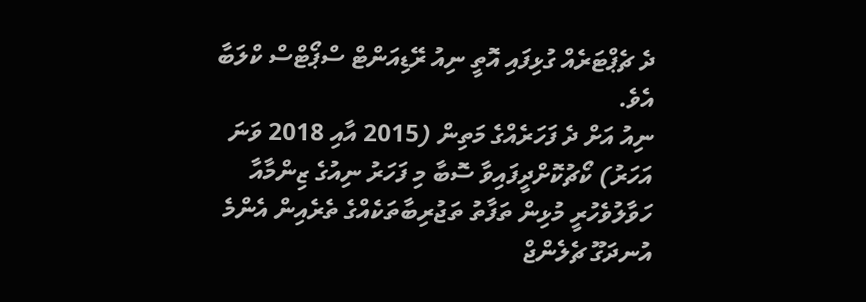ދެ ޗެޕްޓަރެއް ގުޅިފައި އޮތީ ނިއު ރޭޑިއަންޓް ސްޕޯޓްސް ކްލަބާ އެވެ.
ނިއު އަށް ދެ ފަހަރެއްގެ މަތިން (2015 އާއި 2018 ވަނަ އަހަރު) ކޯޗުކޮށްދީފައިވާ ސޮބާ މި ފަހަރު ނިއުގެ ޒިންމާއާ ހަވާލުވެހުރީ މުޅިން ތަފާތު ތަޖުރިބާތަކެއްގެ ތެރެއިން އެންމެ އުނދަގޫ ޗެލެންޖް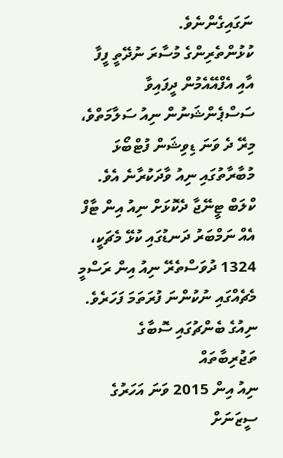ނަގައިގެންނެވެ.
ކުޅުންތެރިންގެ މުސާރަ ނުދޭތީ ފީފާ އާއި އެފްއޭއެމުން ދީފައިވާ ސަސްޕެންޝަނުން ނިއު ސަލާމަތްވެ، މިރޭ ދެ ވަނަ ޑިވިޝަން ފުޓްބޯޅަ މުބާރާތުގައި ނިއު ވާދަކުރާނެ އެވެ. ކްލަބް ޓީނޭޖާ ދެކޮޅަށް ނިއު އިން ޓާފް އެއް ނަމްބަރު ދަނޑުގައި ކުޅޭ މެޗަކީ، 1324 ދުވަސްތެރޭ ނިއު އިން ރަސްމީ މެޗެއްގައި ނުކުންނަ ފުރަތަމަ ފަހަރެވެ.
ނިއުގެ ބެންޗުގައި ސޮބާގެ ތަޖުރިބާތައް
ނިއު އިން 2015 ވަނަ އަހަރުގެ ސީޒަނަށް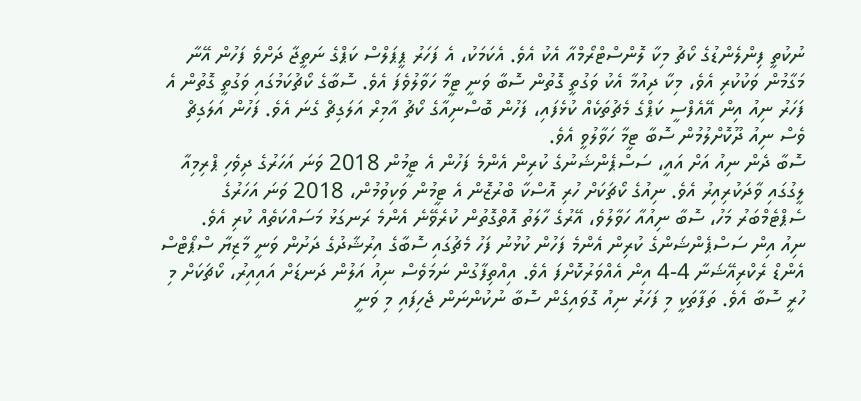ނުކުތީ ފިންލެންޑުގެ ކޯޗު މިކާ ލޮންސްޓްރޯމްއާ އެކު އެވެ. އެކަމަކު، އެ ފަހަރު ޕީޕަލްސް ކަޕްގެ ނަތީޖާ ދަށްވެ ފަހުން އޭނާ މަގާމުން ވަކުކުރި އެވެ، މިކާ ދިއުމާ އެކު ވަގުތީ ގޮތުން ސޮބާ ވަނީ ޓީމާ ހަވާލުވެފަ އެވެ. ސޮބާގެ ކޯޗުކަމުގައި ވަގުތީ ގޮތުން އެ ފަހަރު ނިއު އިން އޭއެފްސީ ކަޕްގެ މެޗުތަކެއް ކުޅެފައި، ފަހުން ބޮސްނިއާގެ ކޯޗު އާމިރް އަލަގިޗް ގެނަ އެވެ. ފަހުން އަލަގިޗް ވެސް ނިއު ދޫކޮށްލުމުން ސޮބާ ޓީމާ ހަވާލުވީ އެވެ.
ސޮބާ ދެން ނިއު އަށް އައީ، ސަސްޕެންޝަނުގެ ކުރިން އެންމެ ފަހުން އެ ޓީމުން 2018 ވަނަ އަހަރުގެ ދިވެހި ޕްރިމިއާ ލީގުގައި ވާދަކުރިއިރު އެވެ. ނިއުގެ ކޯޗަކަށް ހުރި އޮސްކާ ބްރުޒޮން އެ ޓީމުން ވަކިވުމުން، 2018 ވަނަ އަހަރުގެ ސެޕްޓެމްބަރު މަހު، ސޮބާ ނިއުއާ ހަވާލުވެ، އޭރުގެ ހާލަތު އޮތްގޮތުން ކުރެވޭނެ އެންމެ ރަނގަޅު މަސައްކަތެއް ކުރި އެވެ.
ނިއު އިން ސަސްޕެންޝަންގެ ކުރިން އެންމެ ފަހުން ކުޅުނު ފަހު މެޗުގައި ސޮބާގެ އިރުޝާދުގެ ދަށުން ވަނީ މާޒިޔާ ސްޕޯޓްސް އެންޑް ރެކްރިއޭޝަނާ 4-4 އިން އެއްވަރުކޮށްފަ އެވެ. އިއްތިފާގުން ނަމަވެސް ނިއު އަލުން ދަނޑަށް އައިއިރު، ކޯޗަކަށް މި ހުރީ ސޮބާ އެވެ. ތަފާތަކީ މި ފަހަރު ނިއު ގޮވައިގެން ސޮބާ ނުކުންނަން ޖެހިފައި މި ވަނީ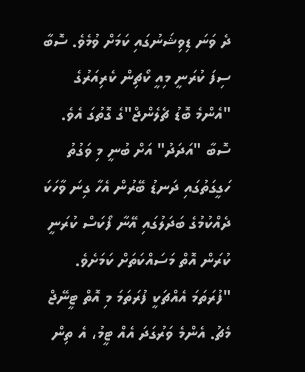ދެ ވަނަ ޑިވިޝަނުގައި ކަމަށް ވުމެވެ. ސޮބާ ސިފަ ކުރަނީ މިއީ ކޯޗިން ކެރިއަރުގެ "އެންމެ ބޮޑު ޗެލެންޖް"ގެ ގޮތުގަ އެވެ.
ސޮބާ "އަދަދު" އަށް ބުނީ މި ވަގުތު ހަގީގަތުގައި ދަނޑު ބޭރުން އެހާ ގިނަ ވާހަކަ ދެއްކުމުގެ ބަދަލުގައި އޭނާ ފޯކަސް ކުރަނީ ކުރަން އޮތް މަސައްކަތަށް ކަމަށެވެ.
"ފުރަތަމަ އެއްޗަކީ ފުރަތަމަ މި އޮތް ޓީނޭޖް މެޗު. އެންމެ ވަރުގަދަ އެއް ޓީމު، އެ ތިން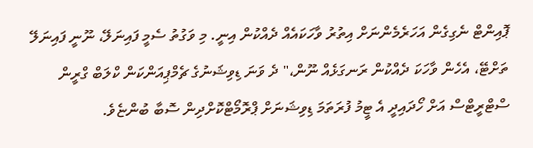ޕޮއިންޓް ނެގިގެން އަހަރެމެންނަށް އިތުރު ވާހަކައެއް ދެއްކުން އިނީ. މި ވަގުތު ސެމީ ފައިނަލޭ، ނޫނީ ފައިނަލޭ ތަށްޓޭ، އެހެން ވާހަކަ ދެއްކުން ރަނގަޅެއް ނޫން،" ދެ ވަނަ ޑިވިޝަނުގެ ޗެމްޕިއަންކަން ކްލަބް ގްރީން ސްޓްރީޓްސް އަށް ހޯދައިދީ އެ ޓީމު ފުރަތަމަ ޑިވިޝަނަށް ޕްރޮމޯޓްކޮށްދިން ސޮބާ ބުންޏެވެ.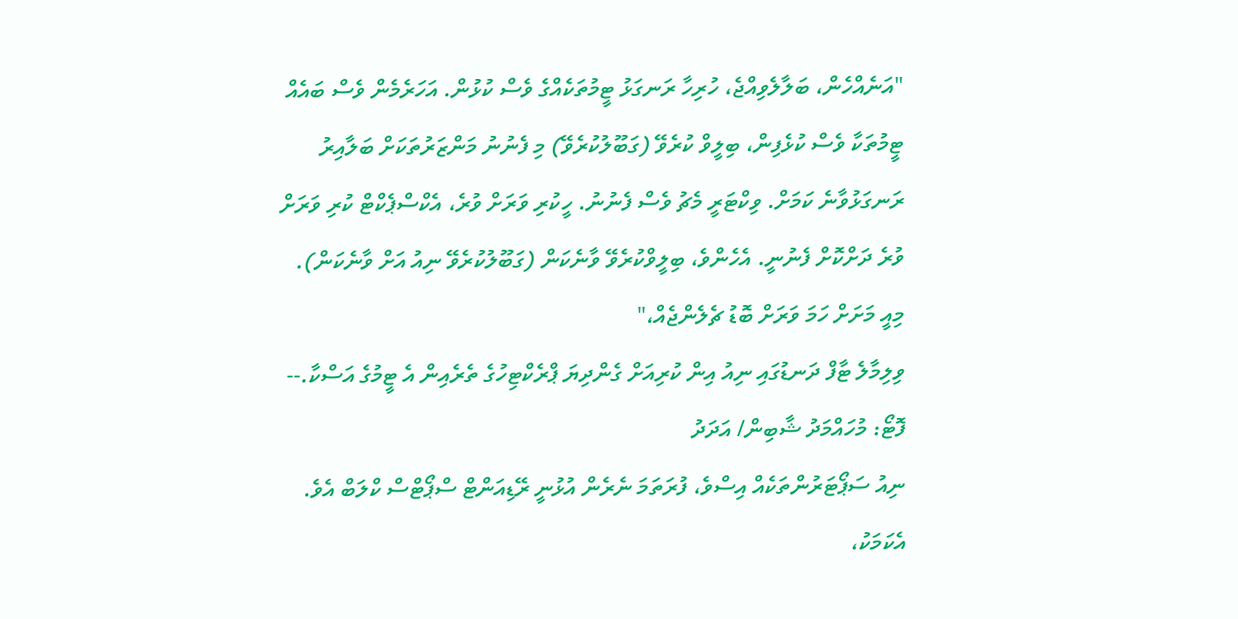"އަނެއްހެން، ބަލާލެވިއްޖެ، ހުރިހާ ރަނގަޅު ޓީމުތަކެއްގެ ވެސް ކުޅުން. އަހަރެމެން ވެސް ބައެއް ޓީމުތަކާ ވެސް ކުޅެފިން، ބިލީވް ކުރެވޭ (ގަބޫލުކުރެވޭ) މި ފެނުނު މަންޒަރުތަކަށް ބަލާއިރު ރަނގަޅުވާނެ ކަމަށް. ވިކްޓަރީ މެޗު ވެސް ފެނުނު. ހީކުރި ވަރަށް ވުރެ، އެކްސްޕެކްޓް ކުރި ވަރަށް ވުރެ ދަށްކޮށް ފެނުނީ. އެހެންވެ، ބިލީވްކުރެވޭ ވާނެކަން (ގަބޫލުކުރެވޭ ނިއު އަށް ވާނެކަން). މިއީ މަށަށް ހަމަ ވަރަށް ބޮޑު ޗެލެންޖެއް،"
ވިލިމާލެ ޓާފް ދަނޑުގައި ނިއު އިން ކުރިއަށް ގެންދިޔަ ޕްރެކްޓިހުގެ ތެރެއިން އެ ޓީމުގެ އަސްކާ.-- ފޮޓޯ: މުހައްމަދު ޝާބިން/ އަދަދު
ނިއު ސަޕޯޓަރުންތަކެއް އިސްވެ، ފުރަތަމަ ނެރެން އުޅުނީ ރޭޑިއަންޓް ސްޕޯޓްސް ކްލަބް އެވެ. އެކަމަކު،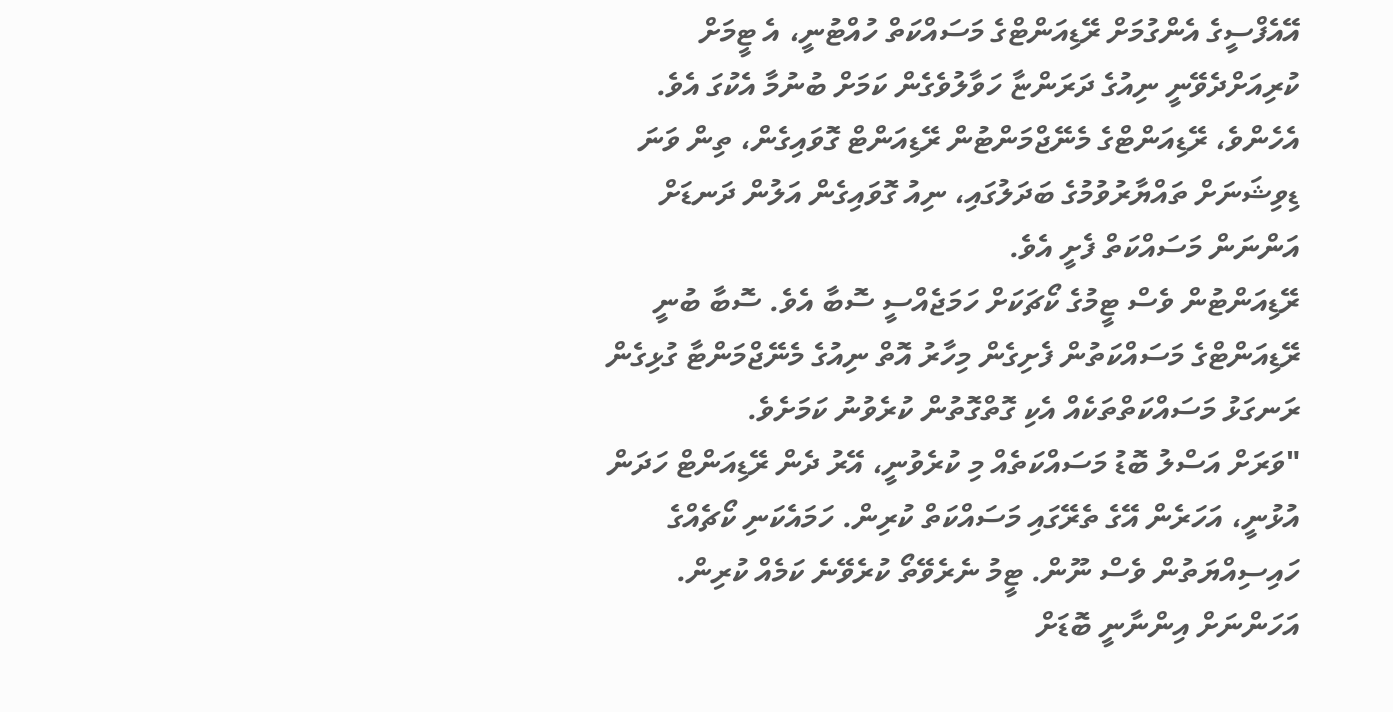އޭއެފްސީގެ އެންގުމަށް ރޭޑިއަންޓްގެ މަސައްކަތް ހުއްޓުނީ، އެ ޓީމަށް ކުރިއަށްދެވޭނީ ނިއުގެ ދަރަންޏާ ހަވާލުވެގެން ކަމަށް ބުނުމާ އެކުގަ އެވެ.
އެހެންވެ، ރޭޑިއަންޓްގެ މެނޭޖްމަންޓުން ރޭޑިއަންޓް ގޮވައިގެން، ތިން ވަނަ ޑިވިޝަނަށް ތައްޔާރުވުމުގެ ބަދަލުގައި، ނިއު ގޮވައިގެން އަލުން ދަނޑަށް އަންނަން މަސައްކަތް ފެށީ އެވެ.
ރޭޑިއަންޓުން ވެސް ޓީމުގެ ކޯޗަކަށް ހަމަޖެއްސީ ސޮބާ އެވެ. ސޮބާ ބުނީ ރޭޑިއަންޓްގެ މަސައްކަތުން ފެށިގެން މިހާރު އޮތް ނިއުގެ މެނޭޖްމަންޓާ ގުޅިގެން ރަނގަޅު މަސައްކަތްތަކެއް އެކި ގޮތްގޮތުން ކުރެވުނު ކަމަށެވެ.
"ވަރަށް އަސްލު ބޮޑު މަސައްކަތެއް މި ކުރެވުނީ، އޭރު ދެން ރޭޑިއަންޓް ހަދަން އުޅުނީ، އަހަރެން އޭގެ ތެރޭގައި މަސައްކަތް ކުރިން. ހަމައެކަނި ކޯޗެއްގެ ހައިސިއްޔަތުން ވެސް ނޫން. ޓީމު ނެރެވޭތޯ ކުރެވޭނެ ކަމެއް ކުރިން. އަހަންނަށް އިންނާނީ ބޮޑަށް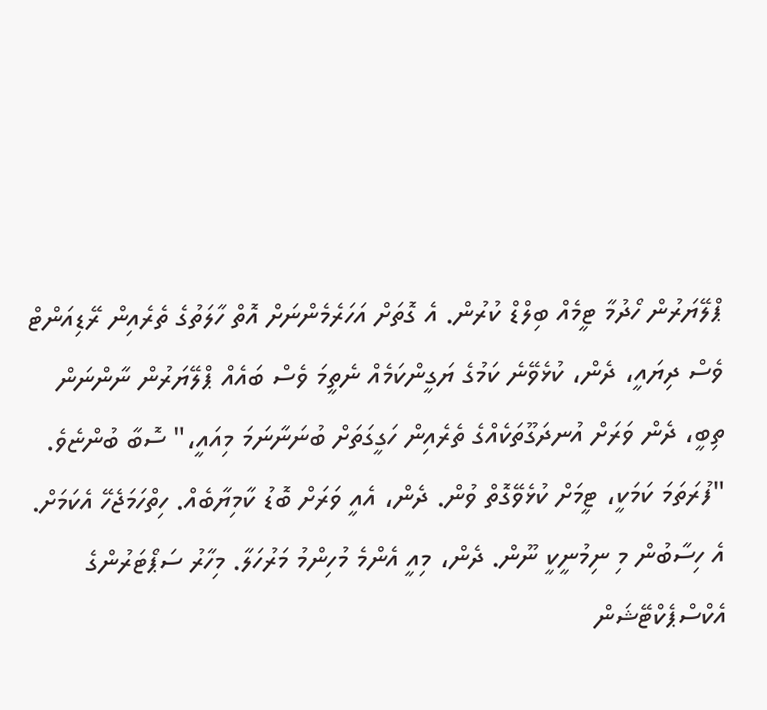ޕްލޭޔަރުން ހޯދުމާ ޓީމެއް ބިލްޑް ކުރުން. އެ ގޮތަށް އަހަރެމެންނަށް އޮތް ހާލަތުގެ ތެރެއިން ރޭޑިއަންޓް ވެސް ދިޔައީ، ދެން، ކުޅެވޭނެ ކަމުގެ ޔަގީންކަމެއް ނެތީމަ ވެސް ބައެއް ޕްލޭޔަރުން ނާންނަން ތިބީ، ދެން ވަރަށް އުނދަގޫތަކެއްގެ ތެރެއިން ހަގީގަތަށް ބުނަނާނަމަ މިއައީ،" ސޮބާ ބުންޏެވެ.
"ފުރަތަމަ ކަމަކީ، ޓީމަށް ކުޅެވޭގޮތް ވުން. ދެން، އެއީ ވަރަށް ބޮޑު ކާމިޔާބެއް. ހިތްހަމަޖެހޭ އެކަމަށް. އެ ހިސާބުން މި ނިމުނީކީ ނޫން. ދެން، މިއީ އެންމެ މުހިންމު މަރުހަލާ. މިހާރު ސަޕޯޓަރުންގެ އެކްސްޕެކްޓޭޝަން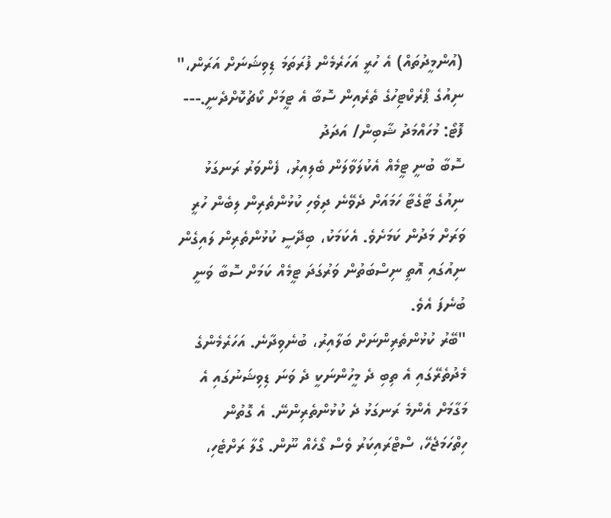(އުންމީދުތައް) އެ ހުރީ އަހަރެމެން ފުރަތަމަ ޑިވިޝަނަށް އަރަން،"
ނިއުގެ ޕްރެކްޓިހުގެ ތެރެއިން ސޮބާ އެ ޓީމަށް ކޯޗުކޮށްދެނީ.--- ފޮޓޯ: މުހައްމަދު ޝާބިން/ އަދަދު
ސޮބާ ބުނީ ޓީމެއް އެކުލަވާލަން ބެލިއިރު، ފެންވަރު ރަނގަޅު ނިއުގެ ޓާގެޓާ ހަމައަށް ދެވޭނެ ދިވެހި ކުޅުންތެރިން ލިބެން ހުރީ ވަރަށް މަދުން ކަމަށެވެ. އެކަމަކު، ބިދޭސީ ކުޅުންތެރިން ލައިގެން ނިއުގައި އޮތީ ނިސްބަތުން ވަރުގަދަ ޓީމެއް ކަމަށް ސޮބާ ވަނީ ބުނެފަ އެވެ.
"ބޭރު ކުޅުންތެރިންނަށް ބަލާއިރު، ބުނެވިދާނެ. އަހަރެމެންގެ މެދުތެރޭގައި އެ ތިބި ދެ މީހުންނަކީ ދެ ވަނަ ޑިވިޝަނުގައި އެ މަގާމަށް އެންމެ ރަނގަޅު ދެ ކުޅުންތެރިންނޭ. އެ ގޮތުން ހިތްހަމަޖެހޭ، ސްޓްރައިކަރު ވެސް ގޯހެއް ނޫން. ގޯލާ ރަށްޓެހި،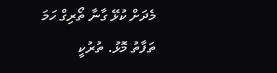މެދަށް ކުޅޭ ގާނާ ތޯރިގް ހަމަ ތަފާތު މޮޅު. ތުރުކީ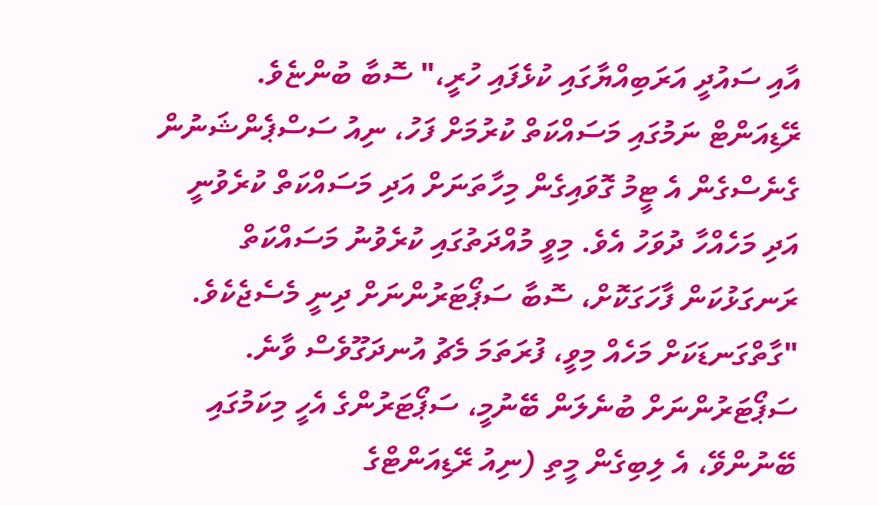އާއި ސައުދީ އަރަބިއްޔާގައި ކުޅެފައި ހުރީ،" ސޮބާ ބުންޏެވެ.
ރޭޑިއަންޓް ނަމުގައި މަސައްކަތް ކުރުމަށް ފަހު، ނިއު ސަސްޕެންޝަނުން ގެނެސްގެން އެ ޓީމު ގޮވައިގެން މިހާތަނަށް އަދި މަސައްކަތް ކުރެވުނީ އަދި މަހެއްހާ ދުވަހު އެވެ. މިވީ މުއްދަތުގައި ކުރެވުނު މަސައްކަތް ރަނގަޅުކަން ފާހަގަކޮށް، ސޮބާ ސަޕޯޓަރުންނަށް ދިނީ މެސެޖެކެވެ.
"ގާތްގަނޑަކަށް މަހެއް މިވީ، ފުރަތަމަ މެޗު އުނދަގޫވެސް ވާނެ. ސަޕޯޓަރުންނަށް ބުނެލަން ބޭނުމީ، ސަޕޯޓަރުންގެ އެހީ މިކަމުގައި ބޭނުންވޭ، އެ ލިބިގެން މީތި (ނިއު ރޭޑިއަންޓްގެ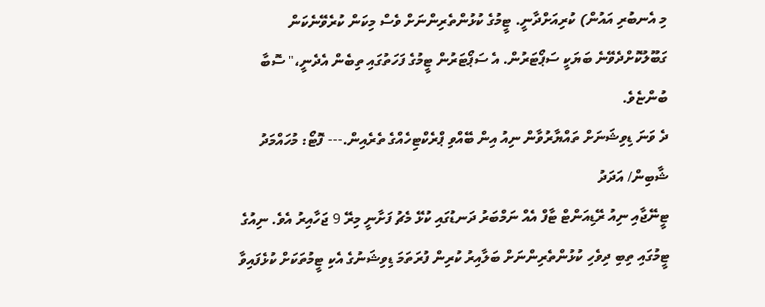މި އެނބުރި އައުން) ކުރިއަށްދާނީ. ޓީމުގެ ކުޅުންތެރިންނަށް ވެސް މިކަން ކުރެވޭނެކަން ގަބޫލުކޮށްދެވޭނެ ބަޔަކީ ސަޕޯޓަރުން. އެ ސަޕޯޓަރުން ޓީމުގެ ފަހަތުގައި ތިބެން އެދެނީ،" ސޮބާ ބުންޏެވެ.
ދެ ވަނަ ޑިވިޝަނަށް ތައްޔާރުވާން ނިއު އިން ބޭއްވި ޕްރެކްޓިހެއްގެ ތެރެއިން.--- ފޮޓޯ: މުހައްމަދު ޝާބިން/ އަދަދު
ޓީނޭޖާއި ނިއު ރޭޑިއަންޓް ޓާފް އެއް ނަމްބަރު ދަނޑުގައި ކުޅޭ މެޗު ފަށާނީ މިރޭ 9 ޖަހާއިރު އެވެ. ނިއުގެ ޓީމުގައި ތިބި ދިވެހި ކުޅުންތެރިންނަށް ބަލާއިރު ކުރިން ފުރަތަމަ ޑިވިޝަނުގެ އެކި ޓީމުތަކަށް ކުޅެފައިވާ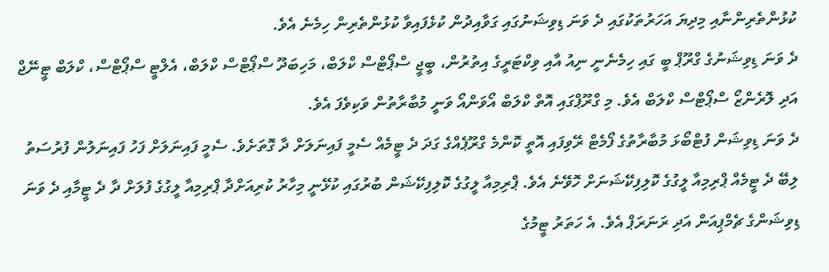ކުޅުންތެރިންނާއި މިދިޔަ އަހަރުތަކުގައި ދެ ވަނަ ޑިވިޝަނުގައި ގަވާއިދުން ކުޅެފައިވާ ކުޅުންތެރިން ހިމެނެ އެވެ.
ދެ ވަނަ ޑިވިޝަނުގެ ގްރޫޕް ބީ ގައި ހިމެނެނީ ނިއު އާއި ވިކްޓަރީގެ އިތުރުން، ބީޖީ ސްޕޯޓްސް ކްލަބް، މަހިބަދޫ ސްޕޯޓްސް ކްލަބް، އެލްޓީ ސްޕޯޓްސް، ކްލަބް ޓީނޭޖް އަދި ލޮރެންޒޯ ސްޕޯޓްސް ކްލަބް އެވެ. މި ގްރޫޕްގައި އޮތް ކްލަބް އޯވަންއޯ ވަނީ މުބާރާތުން ވަކިވެފަ އެވެ.
ދެ ވަނަ ޑިވިޝަން ފުޓްބޯޅަ މުބާރާތުގެ ފޯމެޓް ރޭވިފައި އޮތީ ކޮންމެ ގްރޫޕެއްގެ ގަދަ ދެ ޓީމެއް ސެމީ ފައިނަލަށް ދާ ގޮތަށެވެ. ސެމީ ފައިނަލަށް ފަހު ފައިނަލުން ފުރުސަތު ލިބޭ ދެ ޓީމެއް ޕްރިމިއާ ލީގުގެ ކޮލިފިކޭޝަނަށް ހޮވޭނެ އެވެ. ޕްރިމިއާ ލީގުގެ ކޮލިފިކޭޝަން ބުރުގައި ކުޅޭނީ މިހާރު ކުރިއަށްދާ ޕްރިމިއާ ލީގުގެ ފުލަށް ދާ ދެ ޓީމާއި ދެ ވަނަ ޑިވިޝަންގެ ޗެމްޕިއަން އަދި ރަނަރަޕް އެވެ. އެ ހަތަރު ޓީމުގެ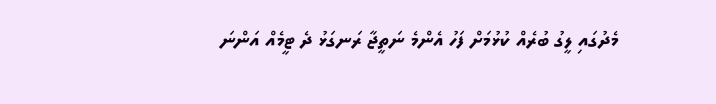މެދުގައި ލީގު ބުރެއް ކުޅުމަށް ފަހު އެންމެ ނަތީޖާ ރަނގަޅު ދެ ޓީމެއް އަންނަ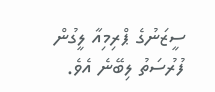ސީޒަނުގެ ޕްރިމިއާ ލީގުން ފުރުސަތު ލިބޭނެ އެވެ.